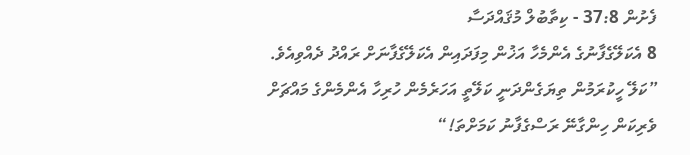ފެށުން 37:8 - ކިތާބުލް މުޤައްދަސާ
8 އެކަލޭގެފާނުގެ އެންމެހާ އަޚުން މިފަދައިން އެކަލޭގެފާނަށް ރައްދު ދެއްވިއެވެ. ”ކަލޭ ހީކުރަމުން ތިޔަގެންދަނީ ކަލޭތީ އަހަރެމެން ހުރިހާ އެންމެންގެ މައްޗަށް ވެރިކަން ހިންގާނޭ ރަސްގެފާނު ކަމަށްތަ!“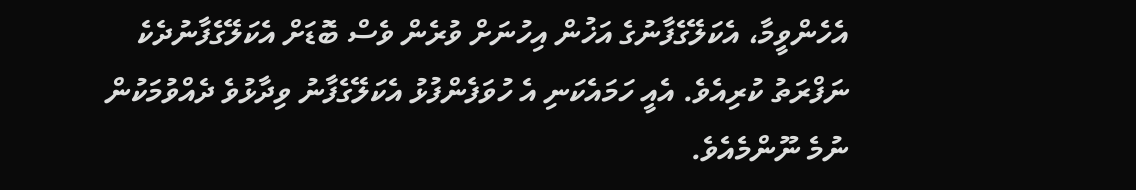އެހެންވީމާ، އެކަލޭގެފާނުގެ އަޚުން އިހުނަށް ވުރެން ވެސް ބޮޑަށް އެކަލޭގެފާނުދެކެ ނަފްރަތު ކުރިއެވެ. އެއީ ހަމައެކަނި އެ ހުވަފެންފުޅު އެކަލޭގެފާނު ވިދާޅުވެ ދެއްވުމަކުން ނުމެ ނޫންމެއެވެ.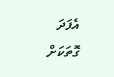އެފަދަ ގޮތަކަށް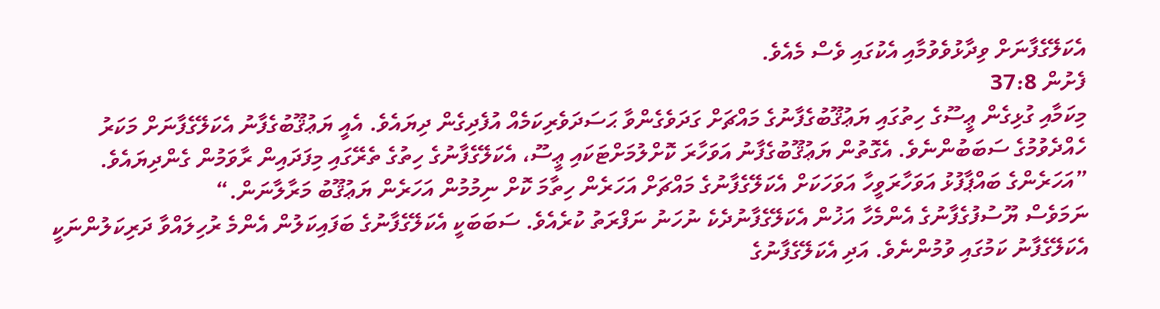އެކަލޭގެފާނަށް ވިދާޅުވެވުމާއި އެކުގައި ވެސް މެއެވެ.
ފެށުން 37:8
މިކަމާއި ގުޅިގެން ޢީސޫގެ ހިތުގައި ޔަޢުޤޫބުގެފާނުގެ މައްޗަށް ގަދަވެގެންވާ ޙަސަދަވެރިކަމެއް އުފެދިގެން ދިޔައެވެ. އެއީ ޔަޢުޤޫބުގެފާނު އެކަލޭގެފާނަށް މަކަރު ހެއްދެވުމުގެ ސަބަބުންނެވެ. އެގޮތުން ޔަޢުޤޫބުގެފާނު އަވަހާރަ ކޮށްލުމަށްޓަކައި ޢީސޫ، އެކަލޭގެފާނުގެ ހިތުގެ ތެރޭގައި މިފަދައިން ރާވަމުން ގެންދިޔައެވެ. ”އަހަރެންގެ ބައްޕާފުޅު އަވަހާރަވީހާ އަވަހަކަށް އެކަލޭގެފާނުގެ މައްޗަށް އަހަރެން ހިތާމަ ކޮށް ނިމުމުން އަހަރެން ޔަޢުޤޫބު މަރާލާނަން.“
ނަމަވެސް ޔޫސުފުގެފާނުގެ އެންމެހާ އަޚުން އެކަލޭގެފާނުދެކެ ނުހަނު ނަފްރަތު ކުރެއެވެ. ސަބަބަކީ އެކަލޭގެފާނުގެ ބަފައިކަލުން އެންމެ ރުހިލައްވާ ދަރިކަލުންނަކީ އެކަލޭގެފާނު ކަމުގައި ވުމުންނެވެ. އަދި އެކަލޭގެފާނުގެ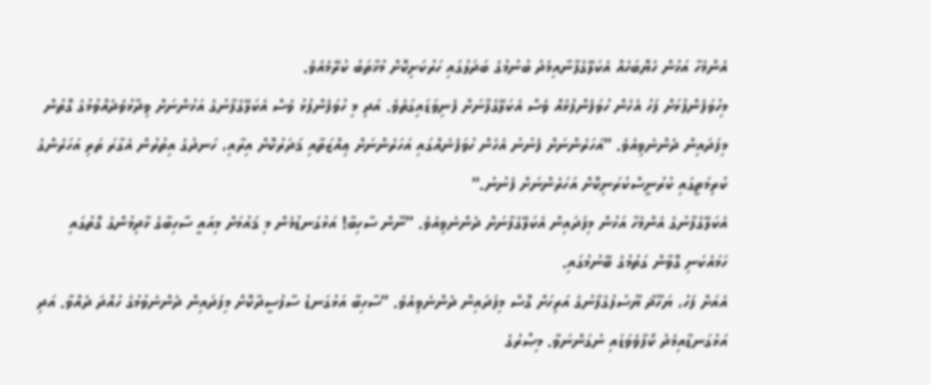އެންމެހާ އަޚުން ހެޔޮބަހެއް އެކަލޭގެފާނާއިމެދު ބުނުމުގެ ބަދަލުގައި ހަރުކަށިކޮށް މުޚާތަބު ކުރޭމެއެވެ.
މިހުވަފެންފުޅަށް ފަހު އެހެން ހުވަފެންފުޅެއް ވެސް އެކަލޭގެފާނަށް ފެނިވަޑައިގަތެވެ. އަދި މި ހުވަފެންފުޅު ވެސް އެކަލޭގެފާނުގެ އަޚުންނަށް ވިދާޅުވެދެއްވުމުގެ ގޮތުން މިފަދައިން ދެންނެވިއެވެ. ”އަހަރެންނަށް ފެނުނު އެހެން ހުވަފެނެއްގައި އަހަރެންނަށް ޢިއްޒަތާއި ޤަދަރުކޮށް އިރާއި، ހަނދުގެ އިތުރުން އެގާރަ ތަރި އަހަރެންގެ ކުރިމަތީގައި ކުރުނީސްކުރަނިކޮށް އަހަރެންނަށް ފެނުނު.“
އެކަލޭގެފާނުގެ އެންމެހާ އަޚުން މިފަދައިން އެކަލޭގެފާނަށް ދެންނެވިއެވެ. ”ނޫން ސާހިބާ! އަޅުގަނޑުމެން މި ޤައުމަށް މިއައީ ސާހިބާގެ ޚާދިމުންގެ ގޮތުގައި ހަމައެކަނި ގޮވާން ގަތުމުގެ ބޭނުމުގައި.
އެއަށް ފަހު، ޔަހޫޛާ ޔޫސުފުގެފާނުގެ އަރިހަށް ގޮސް މިފަދައިން ދެންނެވިއެވެ. ”ސާހިބާ އަޅުގަނޑު ސާފުސީދާކޮށް މިފަދައިން ދެންނެވުމުގެ ހުއްދަ ދެއްވާ. އަދި އަޅުގަނޑާއިމެދު ކޯފާވެވަޑައި ނުގަންނަވާ. މިޞްރުގެ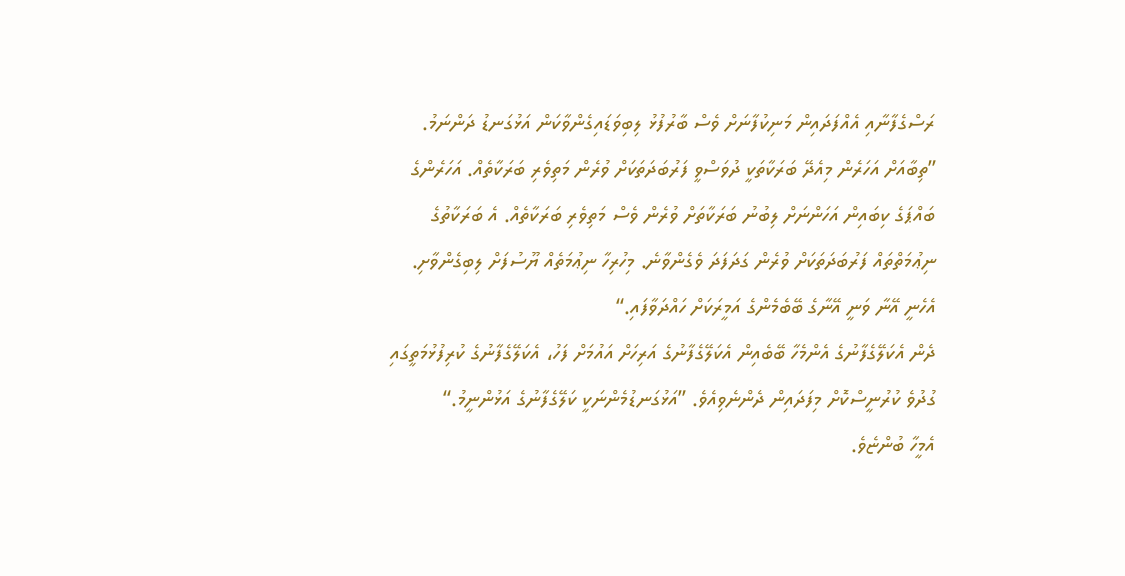ރަސްގެފާނާއި އެއްފަދައިން މަނިކުފާނަށް ވެސް ބާރުފުޅު ލިބިވަޑައިގެންވާކަން އަޅުގަނޑު ދަންނަމު.
”ތިބާއަށް އަހަރެން މިއެދޭ ބަރަކާތަކީ ދުވަސްވީ ފަރުބަދަތަކަށް ވުރެން މަތިވެރި ބަރަކާތެއް. އަހަރެންގެ ބައްޕަގެ ކިބައިން އަހަންނަށް ލިބުނު ބަރަކާތަށް ވުރެން ވެސް މަތިވެރި ބަރަކާތެއް. އެ ބަރަކާތުގެ ނިޢުމަތްތައް ފަރުބަދަތަކަށް ވުރެން ގަދަފަދަ ވެގެންވާނެ. މިހުރިހާ ނިޢުމަތެއް ޔޫސުފަށް ލިބިގެންވާށި. އެހެނީ އޭނާ ވަނީ އޭނާގެ ބޭބެމެންގެ އަމީރަކަށް ހައްދަވާފައި.“
ދެން އެކަލޭގެފާނުގެ އެންމެހާ ބޭބެއިން އެކަލޭގެފާނުގެ އަރިހަށް އައުމަށް ފަހު، އެކަލޭގެފާނުގެ ކުރިފުޅުމަތީގައި ގުދުވެ ކުރުނީސްކޮށް މިފަދައިން ދެންނެވިއެވެ. ”އަޅުގަނޑުމެންނަކީ ކަލޭގެފާނުގެ އަޅުންނީމު.“
އެމީހާ ބުންޏެވެ.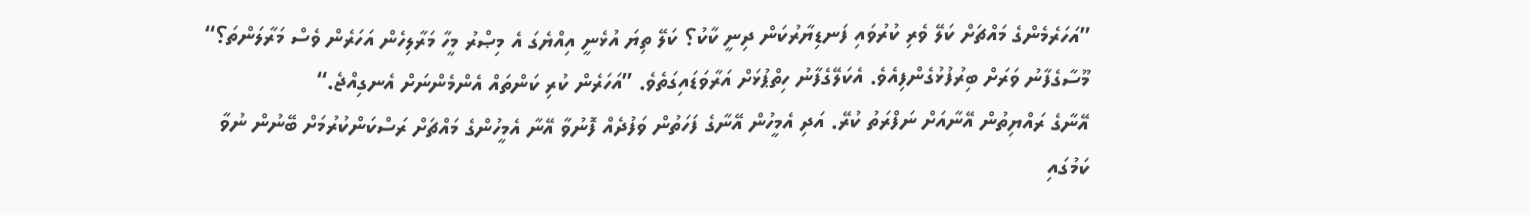”އަހަރެމެންގެ މައްޗަށް ކަލޭ ވެރި ކުރުވައި ފަނޑިޔާރުކަން ދިނީ ކާކު؟ ކަލޭ ތިޔަ އުޅެނީ އިއްޔެގަ އެ މިޞްރު މީހާ މަރާލިހެން އަހަރެން ވެސް މަރާލަންތަ؟“ މޫސާގެފާނު ވަރަށް ބިރުފުޅުގެންފިއެވެ. އެކަލޭގެފާނު ހިތްޕުޅަށް އަރާވަޑައިގަތެވެ. ”އަހަރެން ކުރި ކަންތައް އެންމެންނަށް އެނގިއްޖެ.“
އޭނާގެ ރައްޔިތުން އޭނާއަށް ނަފްރަތު ކުރޭ. އަދި އެމީހުން އޭނާގެ ފަހަތުން ވަފުދެއް ފޮނުވާ އޭނާ އެމީހުންގެ މައްޗަށް ރަސްކަންކުރުމަށް ބޭނުން ނުވާ ކަމުގައި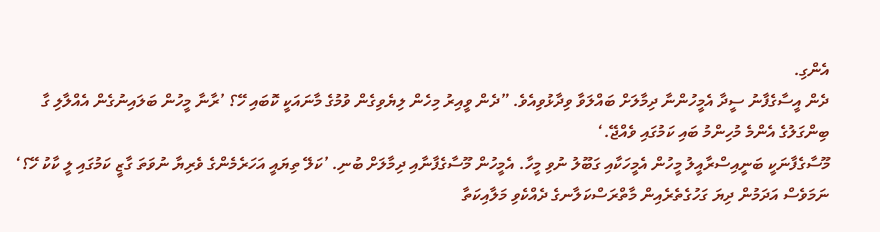އެންގި.
ދެން އީސާގެފާނު ސީދާ އެމީހުންނާ ދިމާލަށް ބައްލަވާ ވިދާޅުވިއެވެ. ”ދެން ވީއިރު މިހެން ލިޔެވިގެން ވުމުގެ މާނައަކީ ކޮބައި ހޭ؟ ’ރާނާ މީހުން ބަލައިނުގެން އެއްލާލި ގާ ބިންގަލުގެ އެންމެ މުހިންމު ބައި ކަމުގައި ވެއްޖޭ.‘
މޫސާގެފާނަކީ ބަނީއިސްރާއީލު މީހުން އެމީހަކާއި ގަބޫލު ނުވި މީހާ. އެމީހުން މޫސާގެފާނާއި ދިމާލަށް ބުނި. ’ކަލޭ ތިޔައީ އަހަރެމެންގެ ވެރިޔާ ނުވަތަ ގާޒީ ކަމުގައި ލީ ކާކު ހޭ؟‘ ނަމަވެސް އަދަމުން ދިޔަ ގަހުގެތެރެއިން މާތްރަސްކަލާނގެ ދެއްކެވި މަލާއިކަތާ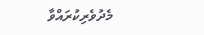މެދުވެރިކުރައްވާ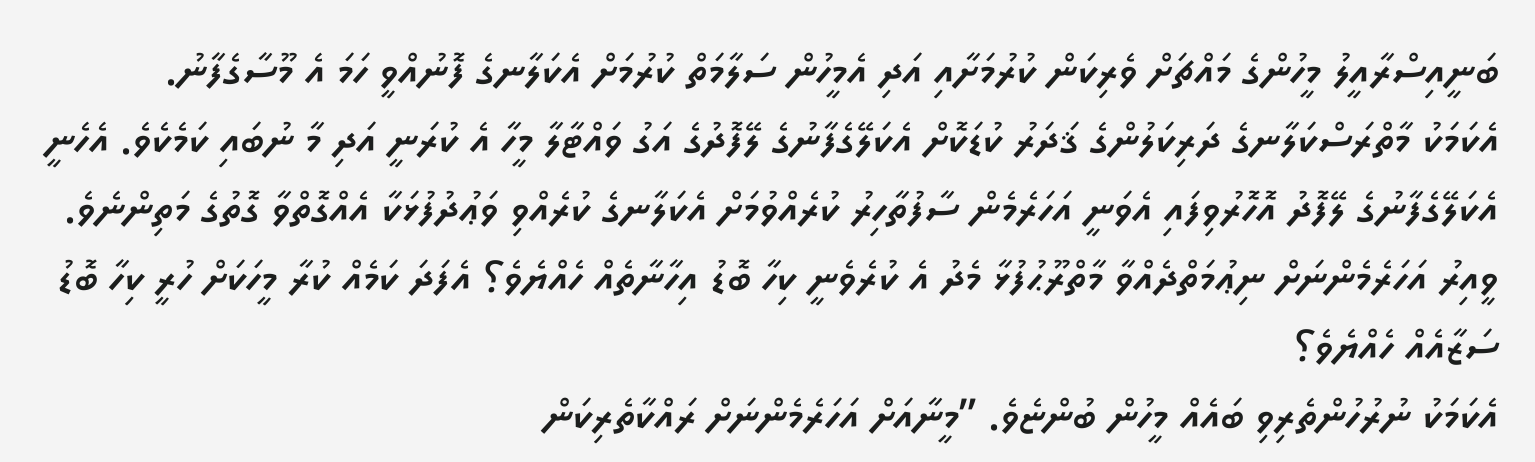ބަނީއިސްރާއީލު މީހުންގެ މައްޗަށް ވެރިކަން ކުރުމަށާއި އަދި އެމީހުން ސަލާމަތް ކުރުމަށް އެކަލާނގެ ފޮނުއްވީ ހަމަ އެ މޫސާގެފާނު.
އެކަމަކު މާތްރަސްކަލާނގެ ދަރިކަލުންގެ ޤަދަރު ކުޑަކޮށް އެކަލޭގެފާނުގެ ލޭފޮދުގެ އަގު ވައްޓާލާ މީހާ އެ ކުރަނީ އަދި މާ ނުބައި ކަމެކެވެ. އެހެނީ އެކަލޭގެފާނުގެ ލޭފޮދު އޮހޮރުވިފައި އެވަނީ އަހަރެމެން ސާފުތާހިރު ކުރެއްވުމަށް އެކަލާނގެ ކުރެއްވި ވަޢުދުފުޅަކާ އެއްގޮތްވާ ގޮތުގެ މަތިންނެވެ. ވީއިރު އަހަރެމެންނަށް ނިޢުމަތްދެއްވާ މާތްރޫޙުފުޅާ މެދު އެ ކުރެވެނީ ކިހާ ބޮޑު އިހާނާތެއް ހެއްޔެވެ؟ އެފަދަ ކަމެއް ކުރާ މީހަކަށް ހުރީ ކިހާ ބޮޑު ސަޒާއެއް ހެއްޔެވެ؟
އެކަމަކު ނުރުހުންތެރިވި ބައެއް މީހުން ބުންޏެވެ. ”މީނާއަށް އަހަރެމެންނަށް ރައްކާތެރިކަން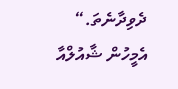ދެވިދާނެތަ.“ އެމީހުން ޝާއުލްއާ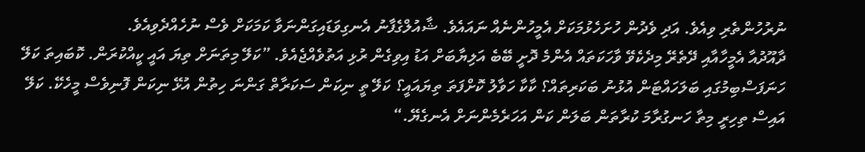ނުރުހުންތެރި ވިއެވެ. އަދި ވެދުން ހުށަހެޅުމަކަށް އެމީހުންނެއް ނައައެވެ. ޝާއުލްގެފާނު އެނގިވަޑައިގަންނަވާ ކަމަކަށް ވެސް ނުހެއްދެވިއެވެ.
ދާއޫދުއާ އެމީހާއާއި ދޭތެރޭ މިދެކެވޭ ވާހަކަތައް އެންމެ ދޮށީ ބޭބެ އަލިޔާބަށް އަޑު އިވިގެން ރުޅި އަތުވެއްޖެއެވެ. ”ކަލޭ މިތަނަށް ތިޔަ އައީ ކީއްކުރަން. ކޮބައިތަ ކަލޭ ހަނަފަސްބިމުގައި ބަލަހައްޓަން އުޅުނު ބަކަރިތައް؟ ކާކާ ހަވާލު ކޮށްފަތަ ތިޔައައީ؟ ކަލޭ ތީ ނިކަން ސަކަރާތް ގަންނަ ހިތުން އުޅޭ ނިކަން ފޮނިވެސް މީހެކޭ. ކަލޭ އައިސް ތިހިރީ މިތާ ހަނގުރާމަ ކުރާތަން ބަލަން ކަން އަހަރެމެންނަށް އެނގެޔޭ.“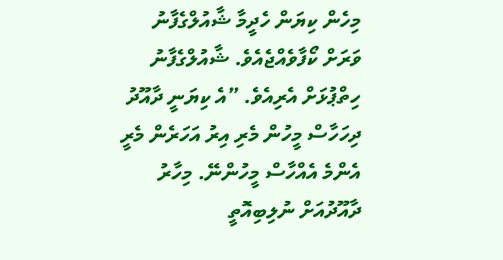މިހެން ކިޔަން ހެދީމާ ޝާއުލްގެފާނު ވަރަށް ކޯފާވެއްޖެއެވެ. ޝާއުލްގެފާނު ހިތްޕުޅަށް އެރިއެވެ. ”އެ ކިޔަނީ ދާއޫދު ދިހަހާސް މީހުން މެރި އިރު އަހަރެން މެރީ އެންމެ އެއްހާސް މީހުންނޭ. މިހާރު ދާއޫދުއަށް ނުލިބިއޮތީ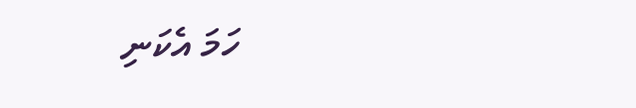ހަމަ އެކަނި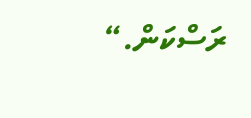ރަސްކަން.“